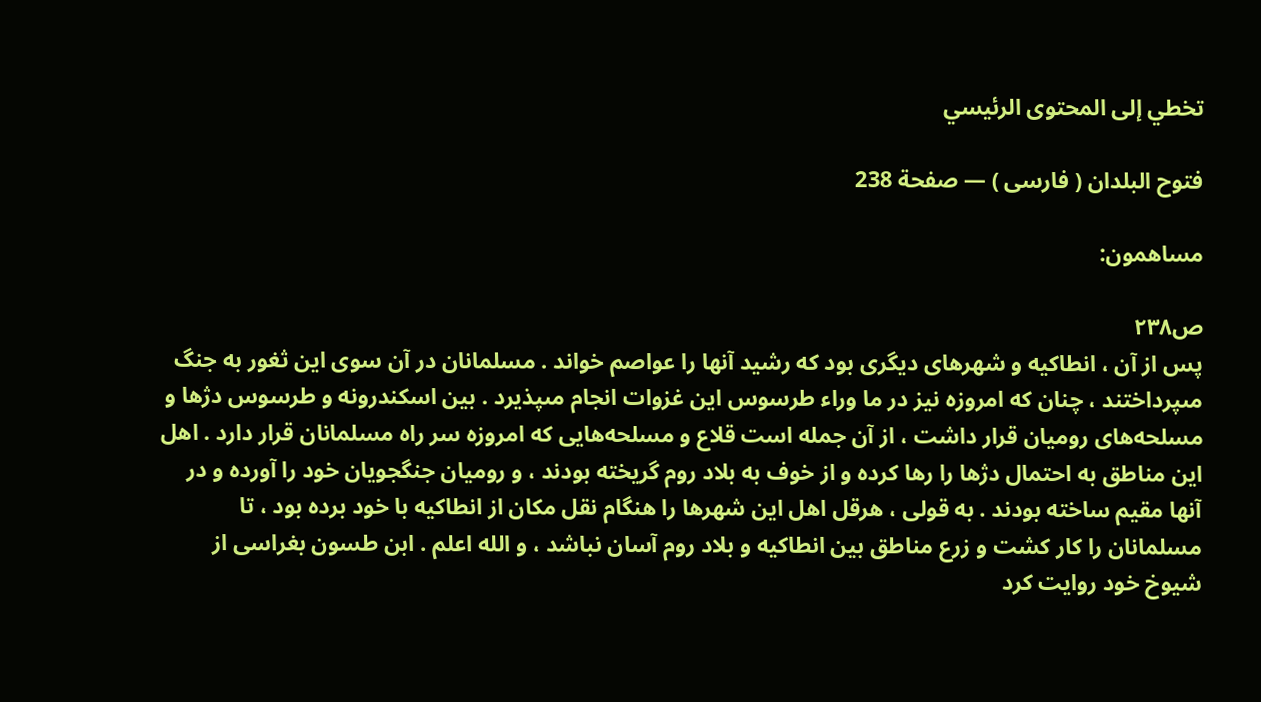تخطي إلى المحتوى الرئيسي

فتوح البلدان ( فارسى ) — صفحة 238

مساهمون:

ص٢٣٨
پس از آن ، انطاكيه و شهرهاى ديگرى بود كه رشيد آنها را عواصم خواند . مسلمانان در آن سوى اين ثغور به جنگ مىپرداختند ، چنان كه امروزه نيز در ما وراء طرسوس اين غزوات انجام مىپذيرد . بين اسكندرونه و طرسوس دژها و مسلحه‌هاى روميان قرار داشت ، از آن جمله است قلاع و مسلحه‌هايى كه امروزه سر راه مسلمانان قرار دارد . اهل اين مناطق به احتمال دژها را رها كرده و از خوف به بلاد روم گريخته بودند ، و روميان جنگجويان خود را آورده و در آنها مقيم ساخته بودند . به قولى ، هرقل اهل اين شهرها را هنگام نقل مكان از انطاكيه با خود برده بود ، تا مسلمانان را كار كشت و زرع مناطق بين انطاكيه و بلاد روم آسان نباشد ، و الله اعلم . ابن طسون بغراسى از شيوخ خود روايت كرد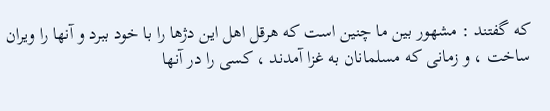كه گفتند : مشهور بين ما چنين است كه هرقل اهل اين دژها را با خود ببرد و آنها را ويران ساخت ، و زمانى كه مسلمانان به غزا آمدند ، كسى را در آنها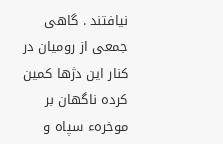نيافتند . گاهى جمعى از روميان در كنار اين دژها كمين كرده ناگهان بر موخرهء سپاه و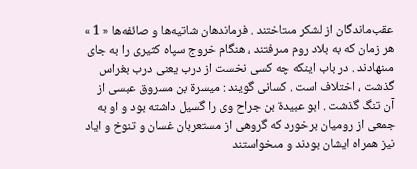عقب‌ماندگان از لشكر مىتاختند . فرماندهان شاتيه‌ها و صائفه‌ها « 1 » هر زمان كه به بلاد روم مىرفتند ، هنگام خروج سپاه كثيرى را به جاى مىنهادند . در باب اينكه چه كسى نخست از درب يعنى درب بغراس گذشت ، اختلاف است . كسانى گويند : ميسرة بن مسروق عبسى از آن تنگ گذشت . ابو عبيدة بن جراح وى را گسيل داشته بود و او به جمعى از روميان برخورد كه گروهى از مستعربان غسان و تنوخ و اياد نيز همراه ايشان بودند و مىخواستند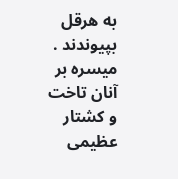به هرقل بپيوندند . ميسره بر آنان تاخت و كشتار عظيمى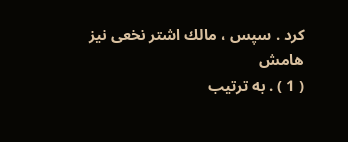كرد . سپس ، مالك اشتر نخعى نيز
هامش
( 1 ) . به ترتيب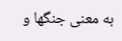به معنى جنگها و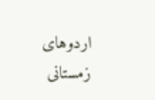اردوهاى زمستانى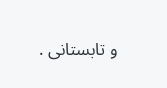و تابستانى .